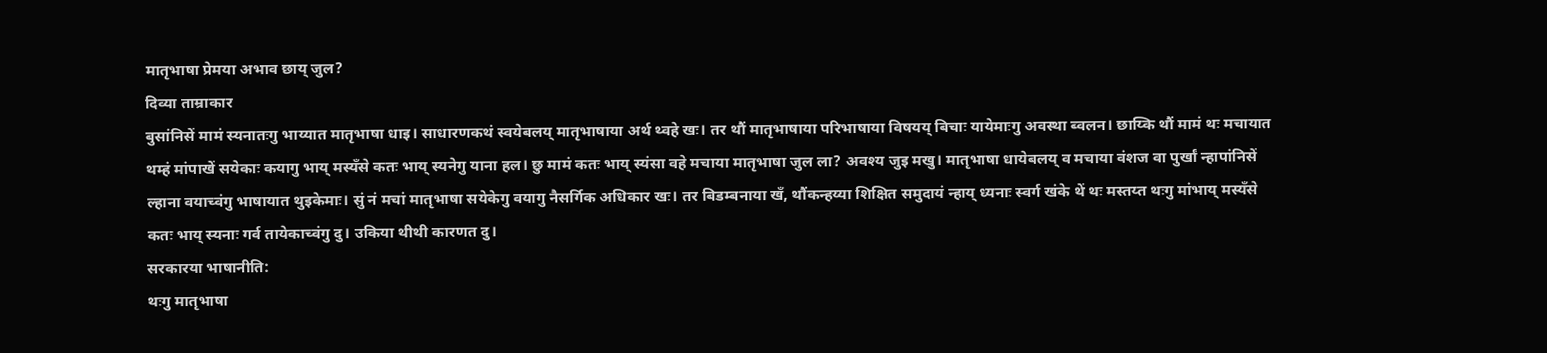मातृभाषा प्रेमया अभाव छाय् जुल?
दिव्या ताम्राकार
बुसांनिसें मामं स्यनातःगु भाय्यात मातृभाषा धाइ। साधारणकथं स्वयेबलय् मातृभाषाया अर्थ थ्वहे खः। तर थौं मातृभाषाया परिभाषाया विषयय् बिचाः यायेमाःगु अवस्था ब्वलन। छाय्कि थौं मामं थः मचायात थम्हं मांपाखें सयेकाः कयागु भाय् मस्यँसे कतः भाय् स्यनेगु याना हल। छु मामं कतः भाय् स्यंसा वहे मचाया मातृभाषा जुल ला? अवश्य जुइ मखु। मातृभाषा धायेबलय् व मचाया वंशज वा पुर्खां न्हापांनिसें ल्हाना वयाच्वंगु भाषायात थुइकेमाः। सुं नं मचां मातृभाषा सयेकेगु वयागु नैसर्गिक अधिकार खः। तर बिडम्बनाया खँ, थौंकन्हय्या शिक्षित समुदायं न्हाय् ध्यनाः स्वर्ग खंके थें थः मस्तय्त थःगु मांभाय् मस्यँसे कतः भाय् स्यनाः गर्व तायेकाच्वंगु दु। उकिया थीथी कारणत दु।
सरकारया भाषानीति:
थःगु मातृभाषा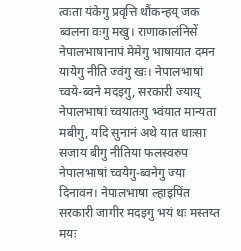त्वःता यंकेगु प्रवृत्ति थौंकन्हय् जक ब्वलना वःगु मखु। राणाकालंनिसें नेपालभाषानापं मेमेगु भाषायात दमन यायेगु नीति ज्वंगु खः। नेपालभाषां च्वये-ब्वने मदइगु, सरकारी ज्याय् नेपालभाषां च्वयातःगु भ्वंयात मान्यता मबीगु, यदि सुनानं अथे यात धाःसा सजाय बीगु नीतिया फलस्वरुप नेपालभाषां च्वयेगु-ब्वनेगु ज्या दिनावन। नेपालभाषा ल्हाइपिंत सरकारी जागीर मदइगु भयं थः मस्तय्त मयः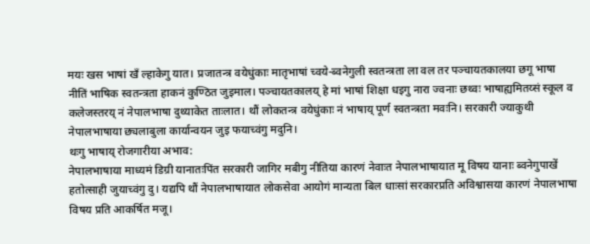मयः खस भाषां खँ ल्हाकेगु यात। प्रजातन्त्र वयेधुंकाः मातृभाषां च्वये-ब्वनेगुली स्वतन्त्रता ला वल तर पञ्चायतकालया छगू भाषा नीतिं भाषिक स्वतन्त्रता हाकनं कुण्ठित जुइमाल। पञ्चायतकालय् हे मां भाषां शिक्षा धइगु नारा ज्वनाः छथ्वः भाषाह्यमितय्सं स्कूल व कलेजस्तरय् नं नेपालभाषा दुथ्याकेत ताःलात। थौं लोकतन्त्र वयेधुंकाः नं भाषाय् पूर्ण स्वतन्त्रता मवःनि। सरकारी ज्याकुथी नेपालभाषाया छ्यलाबुला कार्यान्वयन जुइ फयाच्वंगु मदुनि।
थःगु भाषाय् रोजगारीया अभाव:
नेपालभाषाया माध्यमं डिग्री यानातःपिंत सरकारी जागिर मबीगु नीतिया कारणं नेवाःत नेपालभाषायात मू विषय यानाः ब्वनेगुपाखें हतोत्साही जुयाच्वंगु दु। यद्यपि थौं नेपालभाषायात लोकसेवा आयोगं मान्यता बिल धाःसां सरकारप्रति अविश्वासया कारणं नेपालभाषा विषय प्रति आकर्षित मजू।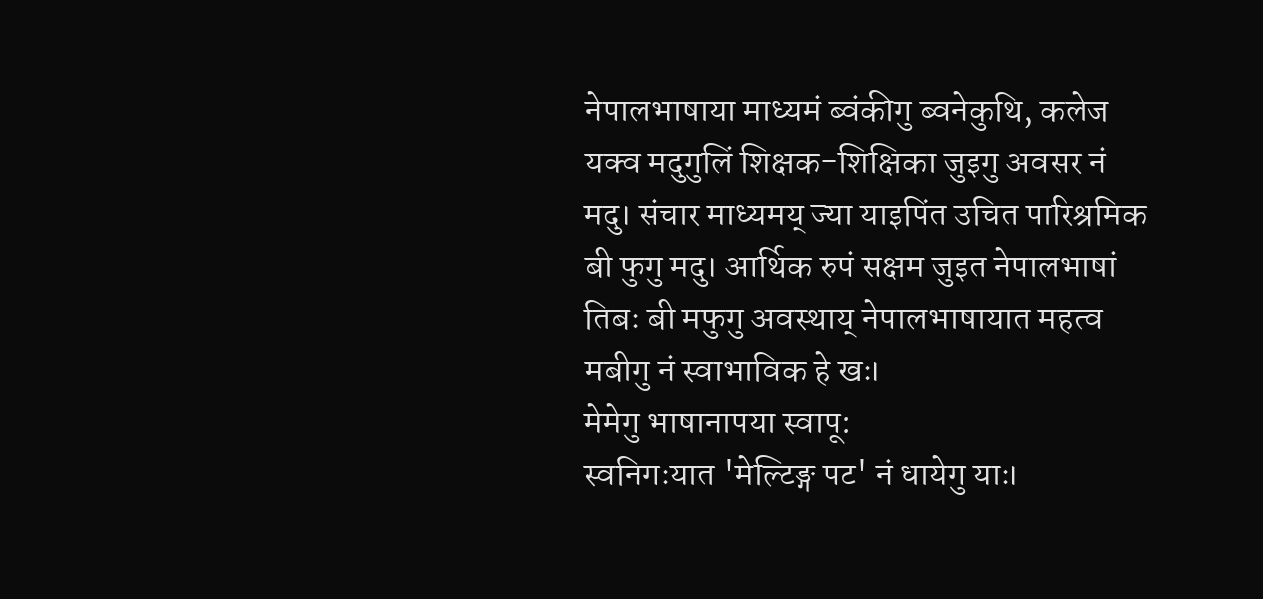नेपालभाषाया माध्यमं ब्वंकीगु ब्वनेकुथि, कलेज यक्व मदुगुलिं शिक्षक-शिक्षिका जुइगु अवसर नं मदु। संचार माध्यमय् ज्या याइपिंत उचित पारिश्रमिक बी फुगु मदु। आर्थिक रुपं सक्षम जुइत नेपालभाषां तिबः बी मफुगु अवस्थाय् नेपालभाषायात महत्व मबीगु नं स्वाभाविक हे खः।
मेमेगु भाषानापया स्वापू:
स्वनिगःयात 'मेल्टिङ्ग पट' नं धायेगु याः।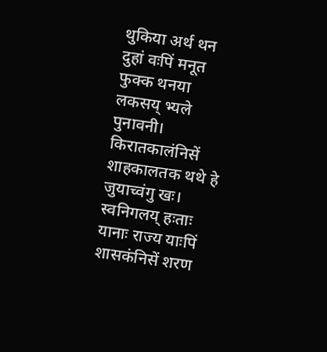थुकिया अर्थ थन दुहां वःपिं मनूत फुक्क थनया लकसय् भ्यले पुनावनी। किरातकालंनिसें शाहकालतक थथे हे जुयाच्वंगु खः। स्वनिगलय् हःताः यानाः राज्य याःपिं शासकंनिसें शरण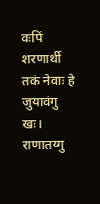वःपिं शरणार्थी तकं नेवाः हे जुयावंगु खः।
राणातय्गु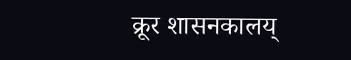क्रूर शासनकालय्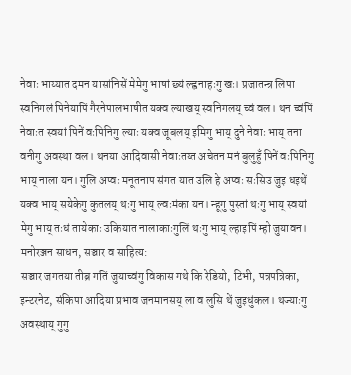नेवाः भाय्यात दमन यासांनिसें मेमेगु भाषां छ्यं ल्ह्वनाहःगु खः। प्रजातन्त्र लिपा स्वनिगलं पिनेयापिं गैरनेपालभाषीत यक्व ल्याखय् स्वनिगलय् च्वं वल। थन च्वंपिं नेवाःत स्वयां पिनें वःपिनिगु ल्याः यक्व जूबलय् इमिगु भाय् दुने नेवाः भाय् तना वनीगु अवस्था वल। थनया आदिवासी नेवाःतय्त अचेतन मनं बुलुहुँ पिनें वःपिनिगु भाय् नाला यन। गुलि अप्वः मनूतनाप संगत यात उलि हे अप्वः सःसिउ जुइ धइथें यक्व भाय् सयेकेगु कुतलय् थःगु भाय् ल्वःमंका यन। न्हूगु पुस्तां थःगु भाय् स्वयां मेगु भाय् तःधं तायेकाः उकियात नालाकाःगुलिं थःगु भाय् ल्हाइपिं म्हो जुयावन।
मनोरञ्जन साधन, सञ्चार व साहित्य:
सञ्चार जगतया तीब्र गतिं जुयाच्वंगु विकास गथे कि रेडियो, टिभी, पत्रपत्रिका, इन्टरनेट, संकिपा आदिया प्रभाव जनमानसय् ला व लुसि थें जुइधुंकल। थज्याःगु अवस्थाय् गुगु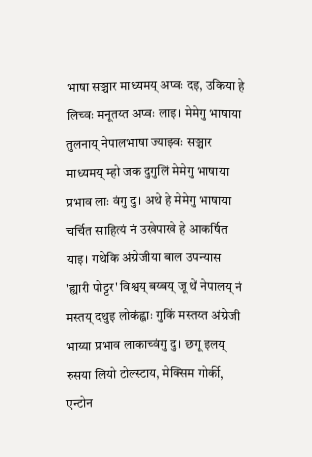भाषा सञ्चार माध्यमय् अप्वः दइ, उकिया हे लिच्वः मनूतय्त अप्वः लाइ। मेमेगु भाषाया तुलनाय् नेपालभाषा ज्याझ्वः सञ्चार माध्यमय् म्हो जक दुगुलिं मेमेगु भाषाया प्रभाव लाः वंगु दु। अथे हे मेमेगु भाषाया चर्चित साहित्यं नं उखेपाखे हे आकर्षित याइ। गथेकि अंग्रेजीया बाल उपन्यास 'ह्यारी पोट्टर' विश्वय् बय्बय् जू थें नेपालय् नं मस्तय् दथुइ लोकंह्वाः गुकिं मस्तय्त अंग्रेजी भाय्या प्रभाव लाकाच्वंगु दु। छगू इलय् रुसया लियो टोल्स्टाय, मेक्सिम गोर्की, एन्टोन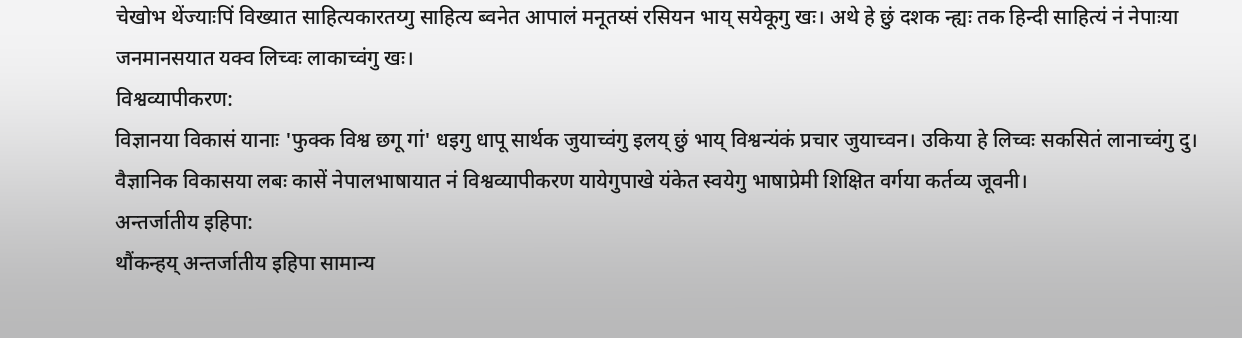चेखोभ थेंज्याःपिं विख्यात साहित्यकारतय्गु साहित्य ब्वनेत आपालं मनूतय्सं रसियन भाय् सयेकूगु खः। अथे हे छुं दशक न्ह्यः तक हिन्दी साहित्यं नं नेपाःया जनमानसयात यक्व लिच्वः लाकाच्वंगु खः।
विश्वव्यापीकरण:
विज्ञानया विकासं यानाः 'फुक्क विश्व छगू गां' धइगु धापू सार्थक जुयाच्वंगु इलय् छुं भाय् विश्वन्यंकं प्रचार जुयाच्वन। उकिया हे लिच्वः सकसितं लानाच्वंगु दु। वैज्ञानिक विकासया लबः कासें नेपालभाषायात नं विश्वव्यापीकरण यायेगुपाखे यंकेत स्वयेगु भाषाप्रेमी शिक्षित वर्गया कर्तव्य जूवनी।
अन्तर्जातीय इहिपा:
थौंकन्हय् अन्तर्जातीय इहिपा सामान्य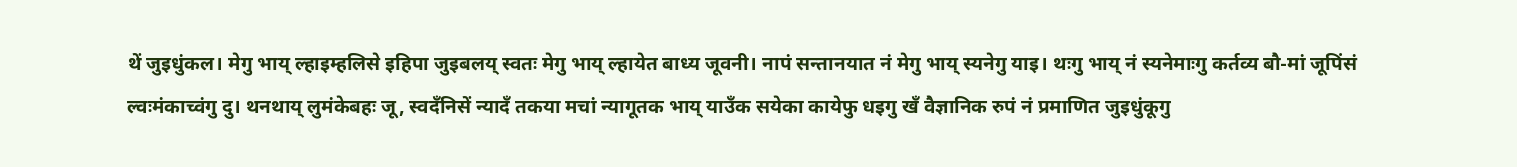थें जुइधुंकल। मेगु भाय् ल्हाइम्हलिसे इहिपा जुइबलय् स्वतः मेगु भाय् ल्हायेत बाध्य जूवनी। नापं सन्तानयात नं मेगु भाय् स्यनेगु याइ। थःगु भाय् नं स्यनेमाःगु कर्तव्य बौ-मां जूपिंसं ल्वःमंकाच्वंगु दु। थनथाय् लुमंकेबहः जू, स्वदँनिसें न्यादँ तकया मचां न्यागूतक भाय् याउँक सयेका कायेफु धइगु खँ वैज्ञानिक रुपं नं प्रमाणित जुइधुंकूगु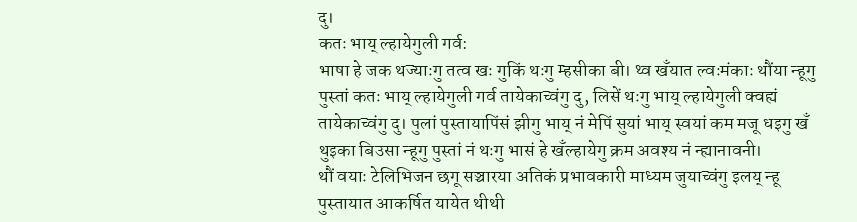दु।
कतः भाय् ल्हायेगुली गर्व:
भाषा हे जक थज्याःगु तत्व खः गुकिं थःगु म्हसीका बी। थ्व खँयात ल्वःमंकाः थौंया न्हूगु पुस्तां कतः भाय् ल्हायेगुली गर्व तायेकाच्वंगु दु, लिसें थःगु भाय् ल्हायेगुली क्वह्यं तायेकाच्वंगु दु। पुलां पुस्तायापिंसं झीगु भाय् नं मेपिं सुयां भाय् स्वयां कम मजू धइगु खँ थुइका बिउसा न्हूगु पुस्तां नं थःगु भासं हे खँल्हायेगु क्रम अवश्य नं न्ह्यानावनी।
थौं वयाः टेलिभिजन छगू सञ्चारया अतिकं प्रभावकारी माध्यम जुयाच्वंगु इलय् न्हू पुस्तायात आकर्षित यायेत थीथी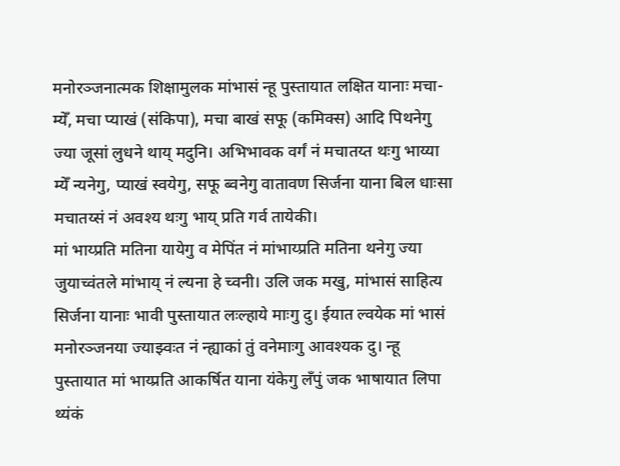मनोरञ्जनात्मक शिक्षामुलक मांभासं न्हू पुस्तायात लक्षित यानाः मचा-म्येँ, मचा प्याखं (संकिपा), मचा बाखं सफू (कमिक्स) आदि पिथनेगु ज्या जूसां लुधने थाय् मदुनि। अभिभावक वर्गं नं मचातय्त थःगु भाय्या म्येँ न्यनेगु, प्याखं स्वयेगु, सफू ब्वनेगु वातावण सिर्जना याना बिल धाःसा मचातय्सं नं अवश्य थःगु भाय् प्रति गर्व तायेकी।
मां भाय्प्रति मतिना यायेगु व मेपिंत नं मांभाय्प्रति मतिना थनेगु ज्या जुयाच्वंतले मांभाय् नं ल्यना हे च्वनी। उलि जक मखु, मांभासं साहित्य सिर्जना यानाः भावी पुस्तायात लःल्हाये माःगु दु। ईयात ल्वयेक मां भासं मनोरञ्जनया ज्याझ्वःत नं न्ह्याकां तुं वनेमाःगु आवश्यक दु। न्हू पुस्तायात मां भाय्प्रति आकर्षित याना यंकेगु लँपुं जक भाषायात लिपा थ्यंकं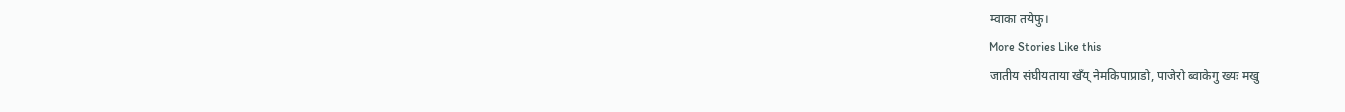म्वाका तयेफु।
More Stories Like this
जातीय संघीयताया खँय् नेमकिपाप्राडो, पाजेरो ब्वाकेगु ख्यः मखु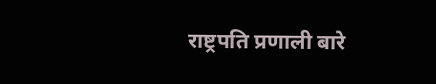राष्ट्रपति प्रणाली बारे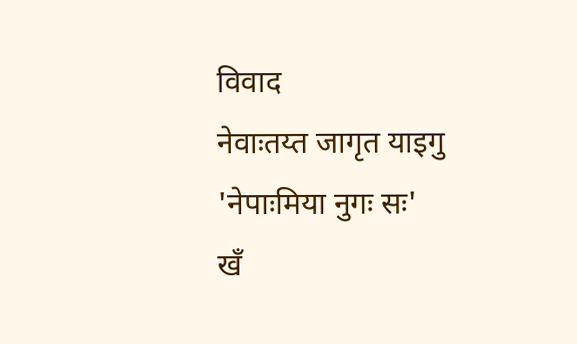विवाद
नेवाःतय्त जागृत याइगु 'नेपाःमिया नुगः सः'
खँ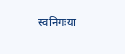स्वनिगःया